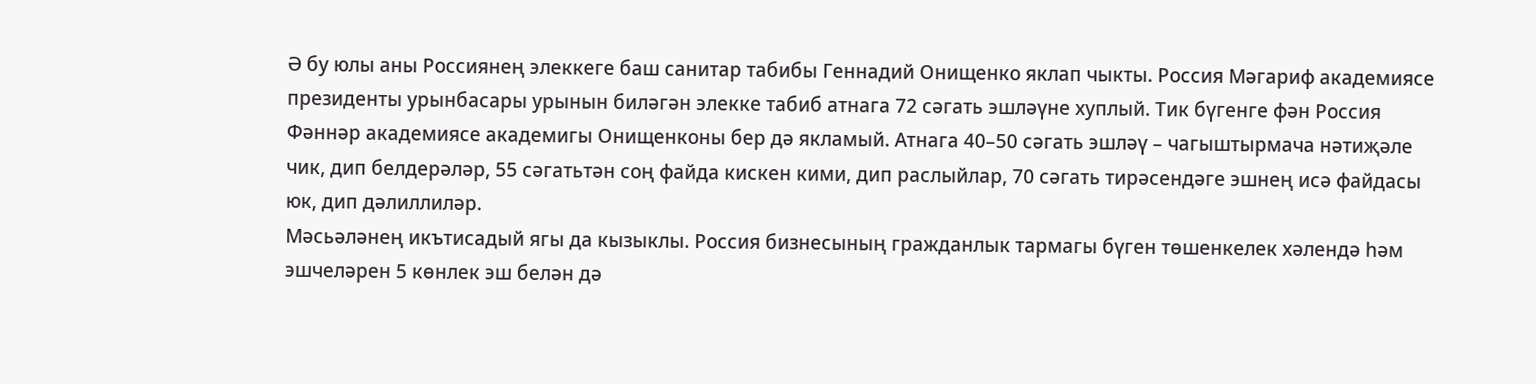Ә бу юлы аны Россиянең элеккеге баш санитар табибы Геннадий Онищенко яклап чыкты. Россия Мәгариф академиясе президенты урынбасары урынын биләгән элекке табиб атнага 72 сәгать эшләүне хуплый. Тик бүгенге фән Россия Фәннәр академиясе академигы Онищенконы бер дә якламый. Атнага 40–50 сәгать эшләү – чагыштырмача нәтиҗәле чик, дип белдерәләр, 55 сәгатьтән соң файда кискен кими, дип раслыйлар, 70 сәгать тирәсендәге эшнең исә файдасы юк, дип дәлиллиләр.
Мәсьәләнең икътисадый ягы да кызыклы. Россия бизнесының гражданлык тармагы бүген төшенкелек хәлендә һәм эшчеләрен 5 көнлек эш белән дә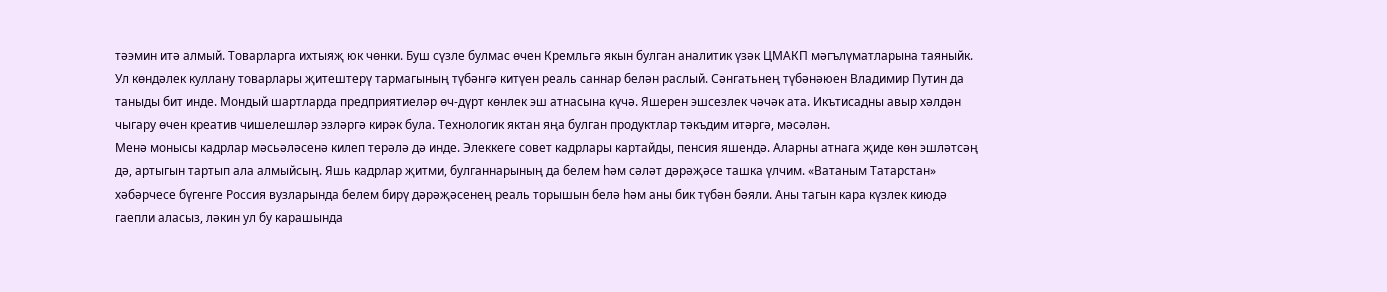тәэмин итә алмый. Товарларга ихтыяҗ юк чөнки. Буш сүзле булмас өчен Кремльгә якын булган аналитик үзәк ЦМАКП мәгълүматларына таяныйк. Ул көндәлек куллану товарлары җитештерү тармагының түбәнгә китүен реаль саннар белән раслый. Сәнгатьнең түбәнәюен Владимир Путин да таныды бит инде. Мондый шартларда предприятиеләр өч-дүрт көнлек эш атнасына күчә. Яшерен эшсезлек чәчәк ата. Икътисадны авыр хәлдән чыгару өчен креатив чишелешләр эзләргә кирәк була. Технологик яктан яңа булган продуктлар тәкъдим итәргә, мәсәлән.
Менә монысы кадрлар мәсьәләсенә килеп терәлә дә инде. Элеккеге совет кадрлары картайды, пенсия яшендә. Аларны атнага җиде көн эшләтсәң дә, артыгын тартып ала алмыйсың. Яшь кадрлар җитми, булганнарының да белем һәм сәләт дәрәҗәсе ташка үлчим. «Ватаным Татарстан» хәбәрчесе бүгенге Россия вузларында белем бирү дәрәҗәсенең реаль торышын белә һәм аны бик түбән бәяли. Аны тагын кара күзлек киюдә гаепли аласыз, ләкин ул бу карашында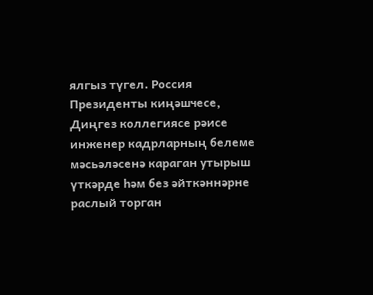ялгыз түгел. Россия Президенты киңәшчесе, Диңгез коллегиясе рәисе инженер кадрларның белеме мәсьәләсенә караган утырыш үткәрде һәм без әйткәннәрне раслый торган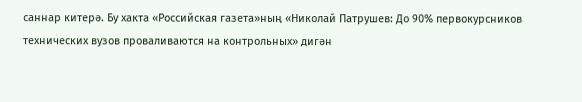саннар китерә. Бу хакта «Российская газета»ның «Николай Патрушев: До 90% первокурсников технических вузов проваливаются на контрольных» дигән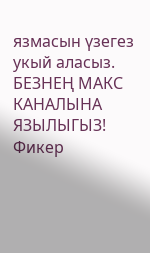язмасын үзегез укый аласыз.
БЕЗНЕҢ МАКС КАНАЛЫНА ЯЗЫЛЫГЫЗ!
Фикер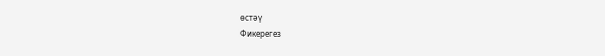өстәү
Фикерегез